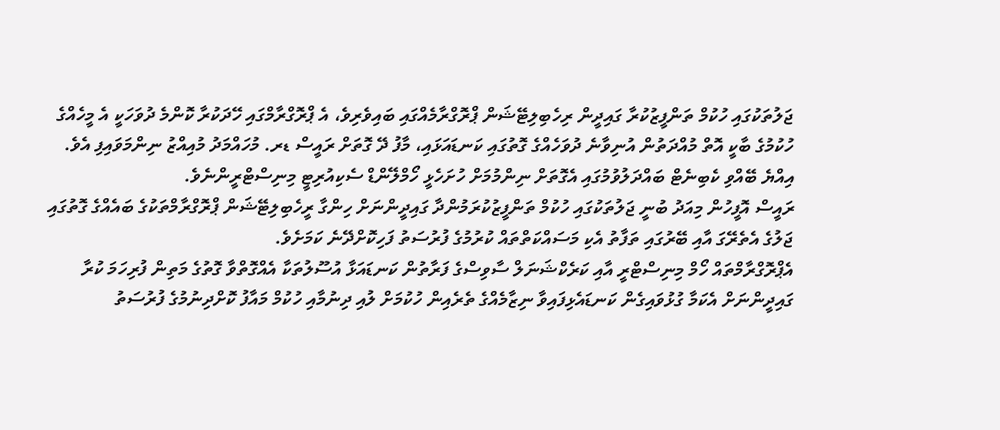ޖަލުތަކުގައި ހުކުމް ތަންފީޒުކުރާ ގައިދީން ރިހެބިލިޓޭޝަން ޕްރޮގްރާމެއްގައި ބައިވެރިވެ، އެ ޕްރޮގްރާމްގައި ހޭދަކުރާ ކޮންމެ ދުވަހަކީ އެ މީހެއްގެ ހުކުމުގެ ބާކީ އޮތް މުއްދަތުން އުނިވާނެ ދުވަހެއްގެ ގޮތުގައި ކަނޑައަޅައި، މާފު ދޭ ގޮތަށް ރައީސް ޑރ. މުހައްމަދު މުއިއްޒު ނިންމަވައިފި އެވެ.
އިއްޔެ ބޭއްވި ކެބިނެޓް ބައްދަލުވުމުގައި އެގޮތަށް ނިންމުމަށް ހުށަހެޅީ ހޯމްލޭންޑް ސެކިއުރިޓީ މިނިސްޓްރީންނެވެ.
ރައީސް އޮފީހުން މިއަދު ބުނީ ޖަލުތަކުގައި ހުކުމް ތަންފީޒުކުރަމުންދާ ގައިދީންނަށް ހިންގާ ރީހެބިލިޓޭޝަން ޕްރޮގްރާމްތަކުގެ ބައެއްގެ ގޮތުގައި ޖަލުގެ އެތެރޭގަ އާއި ބޭރުގައި ތަފާތު އެކި މަސައްކަތްތައް ކުރުމުގެ ފުރުސަތު ފަހިކޮށްދޭނެ ކަމަށެވެ.
އެޕްރޮގްރާމްތައް ހޯމް މިނިސްޓްރީ އާއި ކަރެކްޝަނަލް ސާވިސްގެ ފަރާތުން ކަނޑައަޅާ އުސޫލުތަކާ އެއްގޮތްވާ ގޮތުގެ މަތިން ފުރިހަމަ ކުރާ ގައިދީންނަށް އެކަމާ ގުޅުވައިގެން ކަނޑައެޅިފައިވާ ނިޒާމެއްގެ ތެރެއިން ހުކުމަށް ލުއި ދިނުމާއި ހުކުމް މައާފު ކޮށްދިނުމުގެ ފުރުސަތު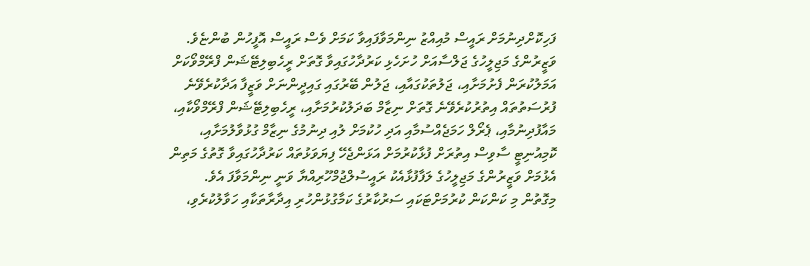ފަހިކޮށްދިނުމަށް ރައީސް މުއިއްޒު ނިންމަވާފައިވާ ކަމަށް ވެސް ރައީސް އޮފީހުން ބުންޏެވެ.
ވަޒީރުންގެ މަޖިލީހުގެ ޖަލްސާއަށް ހުށަހެޅި ކަރުދާހުގައިވާ ގޮތަށް ރީހެބިލިޓޭޝަން ފްރޭމްވޯކަށް އަމަލުކުރަން ފެށުމަށާއި، ޖަލުތަކުގައާއި، ޖަލުން ބޭރުގައި ގައިދީންނަށް ވަޒީފާ އަދާކުރެވޭނެ ފުރުސަތުތައް އިތުރުކުރެވޭނެ ގޮތަށް ނިޒާމް ބަދަލުކުރުމަށާއި، ރީހެބިލިޓޭޝަން ފްރޭމްވޯކާއި، މައާފުދިނުމާއި، ޕެރޯލް ހަމަޖެއްސުމާއި އަދި ހުކުމަށް ލުއި ދިނުމުގެ ނިޒާމް ގުޅުވާލުމަށާއި، ކޮމިއުނިޓީ ސާވިސް އިތުރަށް ފުޅާކުރުމަށް އަޅަންޖެހޭ ފިޔަވަޅުތައް ކަރުދާހުގައިވާ ގޮތުގެ މަތިން އެޅުމަށް ވަޒީރުންގެ މަޖިލީހުގެ ލަފާފުޅާއެކު ރައީސުލްޖުމްހޫރިއްޔާ ވަނީ ނިންމަވާފަ އެވެ.
މިގޮތުން މި ކަންކަން ކުރުމަށްޓަކައި ސަރުކާރުގެ ކަމާގުޅުންހުރި އިދާރާތަކާއި ހަވާލުކުރެވި،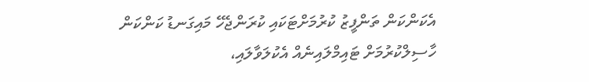އެކަންކަން ތަންފީޒު ކުރުމަށްޓަކައި ކުރަންޖެހޭ މައިގަނޑު ކަންކަން ހާސިލްކުރުމަށް ޓައިމްލައިނެއް އެކުލަވާލައި،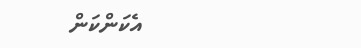އެކަންކަން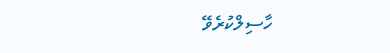ހާސިލްކުރެވޭ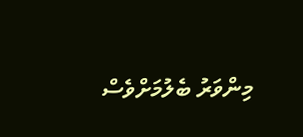މިންވަރު ބެލުމަށްވެސް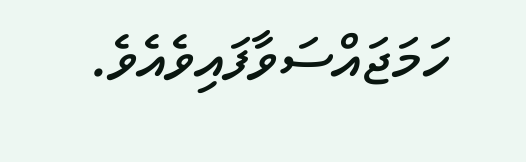ހަމަޖައްސަވާފައިވެއެވެ.